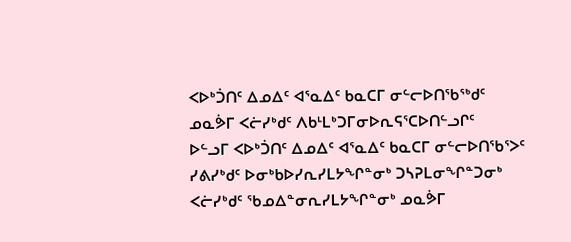ᐸᐅᒃᑑᑎᑦ ᐃᓄᐃᑦ ᐊᕐᓇᐃᑦ ᑲᓇᑕᒥ ᓂᓪᓕᐅᑎᖃᖅᑯᑦ ᓄᓇᕘᒥ ᐸᓖᓯᒃᑯᑦ ᐱᑲᒻᒪᒃᑐᒥᓂᐅᕆᕋᕐᑕᐅᑎᓪᓗᒋᑦ
ᐅᓪᓗᒥ ᐸᐅᒃᑑᑎᑦ ᐃᓄᐃᑦ ᐊᕐᓇᐃᑦ ᑲᓇᑕᒥ ᓂᓪᓕᐅᑎᖃᕐᐳᑦ ᓯᕕᓯᒃᑯᑦ ᐅᓂᒃᑲᐅᓯᕆᓯᒪᔭᖏᓐᓂᒃ ᑐᓴᕈᒪᓂᖏᓐᑐᓂᒃ ᐸᓖᓯᒃᑯᑦ ᖃᓄᐃᓐᓂᕆᓯᒪᔭᖏᓐᓂᒃ ᓄᓇᕘᒥ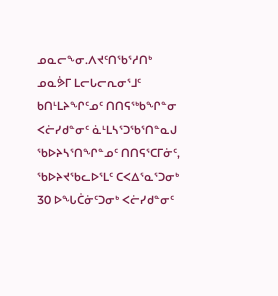ᓄᓇᓕᖕᓂ.ᐱᔪᑦᑎᖃᕐᓱᑎᒃ ᓄᓇᕘᒥ ᒪᓕᒐᓕᕆᓂᕐᒧᑦ ᑲᑎᒻᒪᔨᖏᑦᓄᑦ ᑎᑎᕋᖅᑲᖏᓐᓂ ᐸᓖᓯᑯᓐᓂᑦ ᓈᒻᒪᓴᕐᑐᖃᕐᑎᓐᓇᒍ ᖃᐅᔨᓴᕐᑎᖏᓐᓄᑦ ᑎᑎᕋᕐᑕᒥᓃᑦ, ᖃᐅᔨᔪᖃᓚᐅᕐᒪᑦ ᑕᐸᐃᕐᓇᕐᑐᓂᒃ 30 ᐅᖓᑖᓃᑦᑐᓂᒃ ᐸᓖᓯᑯᓐᓂᑦ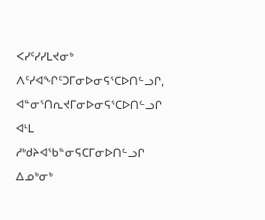ᐸᓯᑦᓯᓯᒪᔪᓂᒃ ᐱᑦᓯᐊᖏᑦᑐᒥᓂᐅᓂᕋᕐᑕᐅᑎᓪᓗᒋ, ᐊᓐᓂᕐᑎᕆᔪᒥᓂᐅᓂᕋᕐᑕᐅᑎᓪᓗᒋ ᐊᒻᒪ ᓱᒃᑯᔨᐊᖃᓐᓂᕋᑕᒥᓂᐅᑎᓪᓗᒋ ᐃᓄᒃᓂᒃ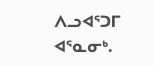ᐱᓗᐊᕐᑐᒥ ᐊᕐᓇᓂᒃ.